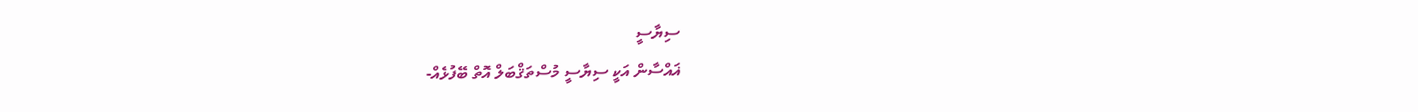ސިޔާސީ
ޣައްސާން އަކީ ސިޔާސީ މުސްތަޤްބަލް އޮތް ބޭފުޅެއް-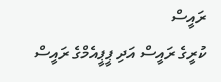ރައީސް
ކުރީގެ ރައީސް އަދި ޕީޕީއެމްގެ ރައީސް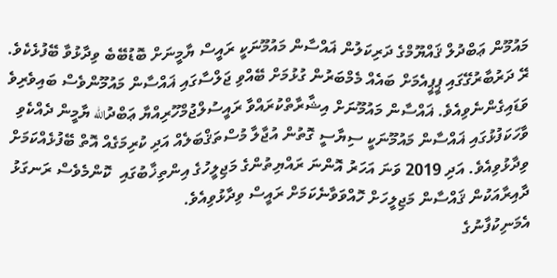މައުމޫން ޢަބްދުލް ޤައްޔޫމްގެ ދަރިކަލުން ޣައްސާން މައުމޫނަކީ ރައީސް ޔާމީނަށް ބޮޑުބޭބެ ވިދާޅުވާ ބޭފުޅެކެވެ. ރޭ ދަރުބާރުގޭގައި ޕީޕީއެމަށް ބައެއް މެމްބަރުން ގުޅުމަށް ބޭއްވި ޖަލްސާގައި ޣައްސާން މައުމޫންވެސް ބައިވެރިވެ ވަޑައިގެންނެވިއެވެ. ޣައްސާން މައުމޫނަށް އިޝާރާތްކުރައްވާ ރައީސުލްޖުމްހޫރިއްޔާ ޢަބްދުالله ޔާމީން ދެއްކެވި ވާހަކަފުޅުގައި ޣައްސާން މައުމޫނަކީ ސިޔާސީ ގޮތުން އުޖާލާ މުސްތަޤްބަލެއް އަދި ކުރިމަގެއް އޮތް ބޭފުޅެއްކަމަށް ވިދާޅުވިއެވެ. އަދި 2019 ވަނަ އަހަރު އޮންނަ ރައްޔިތުންގެ މަޖިލީހުގެ އިންތިޚާބުގައި  ކޮންމެވެސް ރަނގަޅު ދާއިރާއަކުން ޤައްސާން މަޖިލީހަށް ހޮއްވަވާނެކަމަށް ރައީސް ވިދާޅުވިއެވެ.
އެމަނިކުފާނުގެ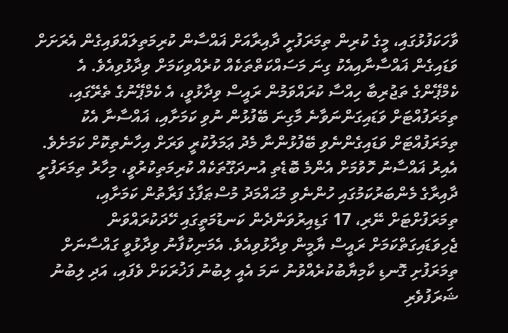ވާހަކަފުޅުގައި، މީގެ ކުރިން ތިމަރަފުށީ ދާއިރާއަށް ޣައްސާން ކުރިމަތިލައްވައިގެން އެރަށަށް ވަޑައިގެން ޣައްސާނާއިއެކު ގިނަ މަސައްކަތްތަކެއް ކުރެއްވިކަމަށް ވިދާޅުވިއެވެ. އެ ކެމްޕޭންގެ ތަޖުރިބާ ހިއްސާ ކުރައްވަމުން ރައީސް ވިދާޅުވީ، އެ ކެމްޕޭނުގެ ތެރޭގައި، ތިމަރަފުއްޓަށް ވަޑައިގަންނަވާނެ މާގިނަ ބޭފުޅުން ނުވި ކަމަށާއި، ޣައްސާނާ އެކު ތިމަރަފުއްޓަށް ވަޑައިގެންނެވި ބޭފުޅުންނާ މެދު ޢަމަލުކުރީ ވަރަށް އިހާނެތިކޮށް ކަމަށެވެ. އެއިރު ޣައްސާނު ހޮވުމަށް އެންމެ ބޮޑެތި އުނދަގޫތަކެއް ކުރިމަތިކުރުވީ، މިހާރު ތިމަރަފުށީ ދާއިރާގެ މެންބަރުކަމުގައި ހުންނެވި މުޙައްމަދު މުސްޠަފާގެ ފަރާތުން ކަމަށާއި، ތިމަރަފުށްޓަށް ނޭރި، 17 ގަޑިއިރުވަންދެން ކަނޑުމަތީގައި ހޭދަކުރައްވަން ޖެހިވަޑައިގަތްކަމަށް ރައީސް ޔާމީން ވިދާޅުވިއެވެ. އެމަނިކުފާނު ވިދާޅުވީ ގައްސާނަށް ތިމަރަފުށި ގޮނޑި ކާމިޔާބުކުރެއްވުނު ނަމަ އެއީ ލިބުނު ފަޚުރަކަށް ވެފައި، އަދި ލިބުނު ޝަރަފުވެރި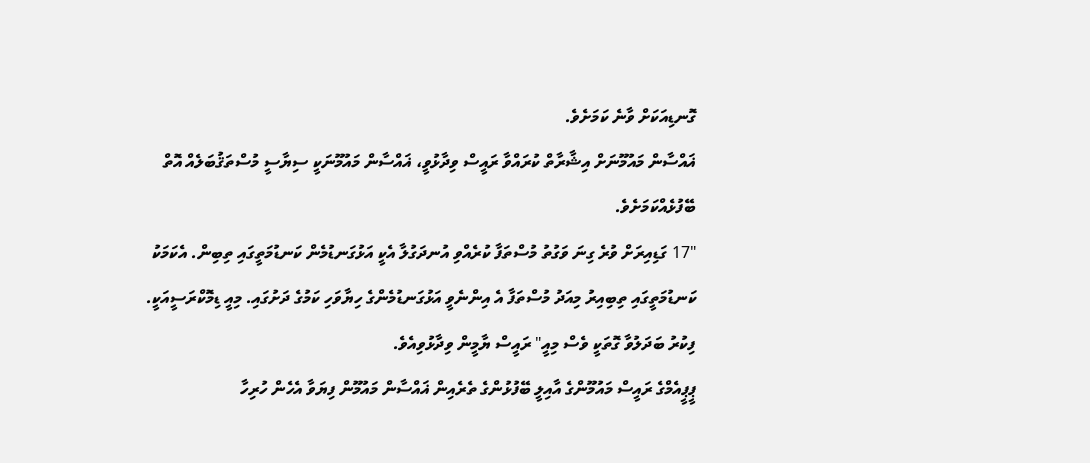ގޮނޑިއަކަށް ވާނެ ކަމަށެވެ.
ޣައްސާން މައުމޫނަށް އިޝާރާތް ކުރައްވާ ރައީސް ވިދާޅުވީ، ޣައްސާން މައުމޫނަކީ ސިޔާސީ މުސްތަޤުބަލެއް އޮތް ބޭފުޅެއްކަމަށެވެ.
"17 ގަޑިއިރަށް ވުރެ ގިނަ ވަގުތު މުސްތަފާ ކުރެއްވި އުނދަގުލާ އެކީ އަޅުގަނޑުމެން ކަނޑުމަތީގައި ތިބިން. އެކަމަކު ކަނޑުމަތީގައި ތިބިއިރު މިއަދު މުސްތަފާ އެ އިންނެވީ އަޅުގަނޑުމެންގެ ހިޔާވަހި ކަމުގެ ދަށުގައި. މިއީ ޑިމޮކްރަސީއަކީ. ފިކުރު ބަދަލުވާ ގޮތަކީ ވެސް މިއީ" ރައީސް ޔާމީން ވިދާޅުވިއެވެ.
ޕީޕީއެމްގެ ރައީސް މައުމޫންގެ އާއިލީ ބޭފުޅުންގެ ތެރެއިން ޣައްސާން މައުމޫން ފިޔަވާ އެހެން ހުރިހާ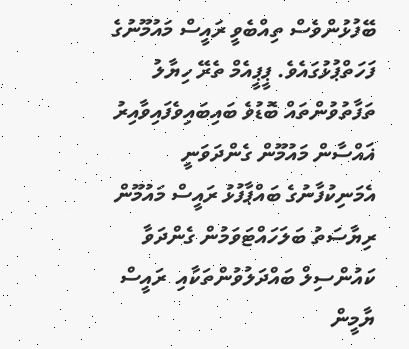ބޭފުޅުންވެސް ތިއްބެވީ ރައީސް މައުމޫނުގެ ފަހަތްޕުޅުގައެވެ. ޕީޕީއެމް ތެރޭ ހިޔާލު ތަފާތުވުންތައް ބޮޑުވެ ބައިބައިވެފައިވާއިރު  ޣައްސާން މައުމޫން ގެންދަވަނީ  އެމަނިކުފާނުގެ ބައްޕާފުޅު ރައީސް މައުމޫން ރިޔާސަތު ބަލަހައްޓަވަމުން ގެންދަވާ ކައުންސިލް ބައްދަލުވުންތަކާއި  ރައީސް ޔާމީން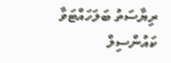ރިޔާސަތު ބަލަހައްޓަވާ ކައުންސިލް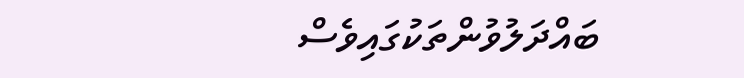ބައްދަލުވުންތަކުގައިވެސް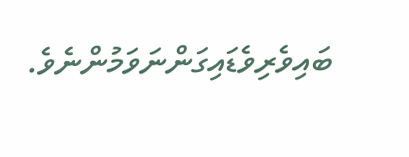ބައިވެރިވެޑައިގަންނަވަމުންނެވެ.